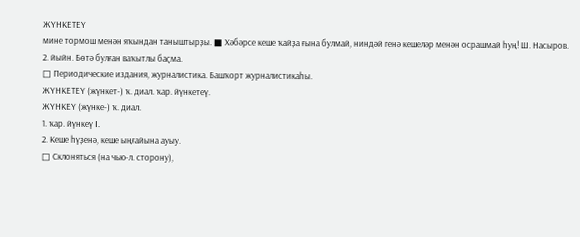ЖҮНКЕТЕҮ
мине тормош менән яҡындан таныштырҙы. ■ Хәбәрсе кеше ҡайҙа ғына булмай, ниндәй генә кешеләр менән осрашмай һуң! Ш. Насыров.
2. йыйн. Бөтә булған ваҡытлы баҫма.
□ Периодические издания, журналистика. Башҡорт журналистикаһы.
ЖҮНКЕТЕҮ (жүнкет-) ҡ. диал. ҡар. йүнкетеү.
ЖҮНКЕҮ (жүнке-) ҡ. диал.
1. ҡар. йүнкеү I.
2. Кеше һүҙенә, кеше ыңғайына ауыу.
□ Склоняться (на чью-л. сторону),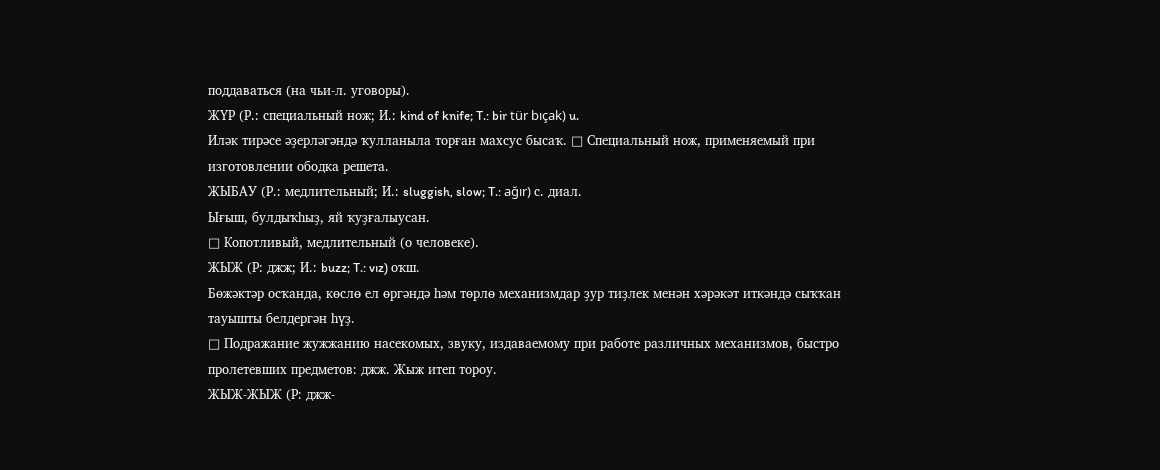поддаваться (на чьи-л. уговоры).
ЖҮР (Р.: специальный нож; И.: kind of knife; T.: bir tür bıçak) u.
Иләк тирәсе әҙерләгәндә ҡулланыла торған махсус бысаҡ. □ Специальный нож, применяемый при изготовлении ободка решета.
ЖЫБАУ (Р.: медлительный; И.: sluggish, slow; T.: ağır) с. диал.
Ығыш, булдыҡһыҙ, яй ҡуҙғалыусан.
□ Копотливый, медлительный (о человеке).
ЖЫЖ (Р: джж; И.: buzz; T.: vız) оҡш.
Бөжәктәр осҡанда, көслө ел өргәндә һәм төрлө механизмдар ҙур тиҙлек менән хәрәкәт иткәндә сыҡҡан тауышты белдергән һүҙ.
□ Подражание жужжанию насекомых, звуку, издаваемому при работе различных механизмов, быстро пролетевших предметов: джж. Жыж итеп тороу.
ЖЫЖ-ЖЫЖ (Р: джж-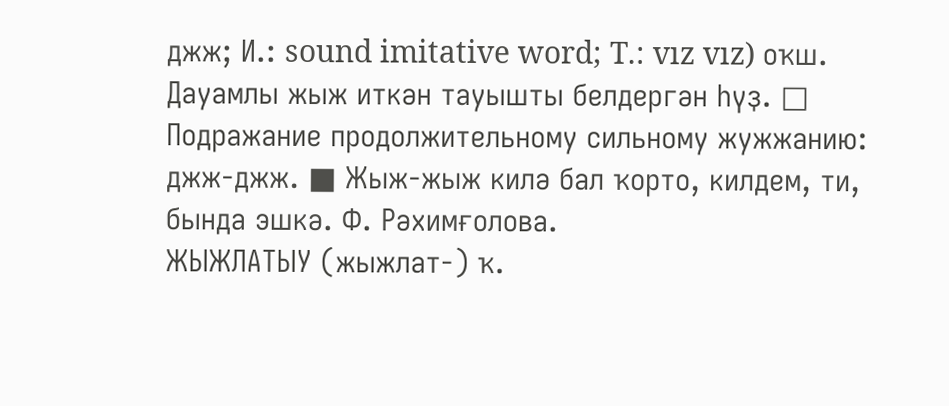джж; И.: sound imitative word; T.: vız vız) оҡш.
Дауамлы жыж иткән тауышты белдергән һүҙ. □ Подражание продолжительному сильному жужжанию: джж-джж. ■ Жыж-жыж килә бал ҡорто, килдем, ти, бында эшкә. Ф. Рәхимғолова.
ЖЫЖЛАТЫУ (жыжлат-) ҡ.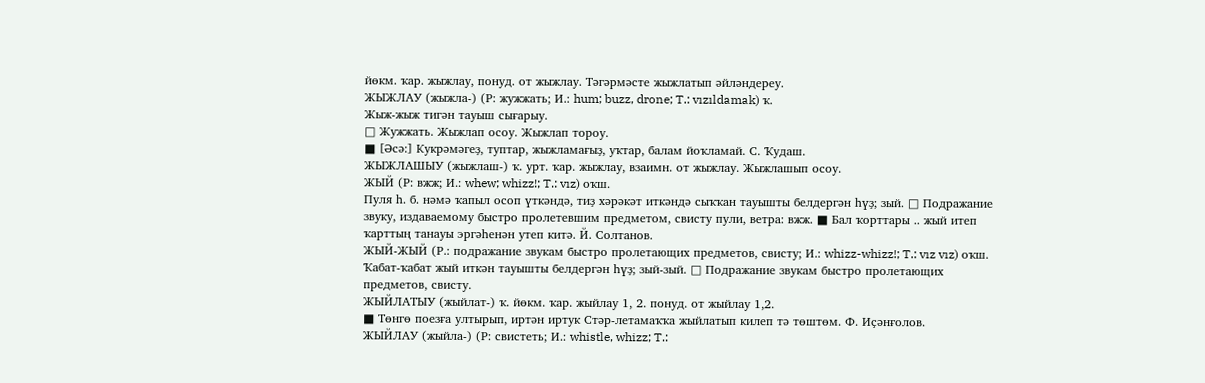йөкм. ҡар. жыжлау, понуд. от жыжлау. Тәгәрмәсте жыжлатып әйләндереу.
ЖЫЖЛАУ (жыжла-) (Р: жужжать; И.: hum; buzz, drone; T.: vızıldamak) ҡ.
Жыж-жыж тигән тауыш сығарыу.
□ Жужжать. Жыжлап осоу. Жыжлап тороу.
■ [Әсә:] Кукрәмәгеҙ, туптар, жыжламағыҙ, уҡтар, балам йоҡламай. С. Ҡудаш.
ЖЫЖЛАШЫУ (жыжлаш-) ҡ. урт. ҡар. жыжлау, взаимн. от жыжлау. Жыжлашып осоу.
ЖЫЙ (Р: вжж; И.: whew; whizz!; T.: vız) оҡш.
Пуля һ. б. нәмә ҡапыл осоп үткәндә, тиҙ хәрәкәт иткәндә сыҡҡан тауышты белдергән һүҙ; зый. □ Подражание звуку, издаваемому быстро пролетевшим предметом, свисту пули, ветра: вжж. ■ Бал ҡорттары .. жый итеп ҡарттың танауы эргәһенән утеп китә. Й. Солтанов.
ЖЫЙ-ЖЫЙ (Р.: подражание звукам быстро пролетающих предметов, свисту; И.: whizz-whizz!; T.: vız vız) оҡш.
Ҡабат-ҡабат жый иткән тауышты белдергән һүҙ; зый-зый. □ Подражание звукам быстро пролетающих предметов, свисту.
ЖЫЙЛАТЫУ (жыйлат-) ҡ. йөкм. ҡар. жыйлау 1, 2. понуд. от жыйлау 1,2.
■ Төнгө поезға ултырып, иртән иртук Стәр-летамаҡҡа жыйлатып килеп тә төштөм. Ф. Иҫәнғолов.
ЖЫЙЛАУ (жыйла-) (Р: свистеть; И.: whistle, whizz; T.: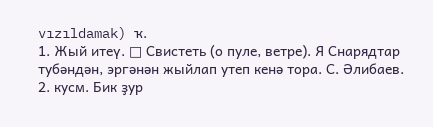vızıldamak) ҡ.
1. Жый итеү. □ Свистеть (о пуле, ветре). Я Снарядтар тубәндән, эргәнән жыйлап утеп кенә тора. С. Әлибаев.
2. кусм. Бик ҙур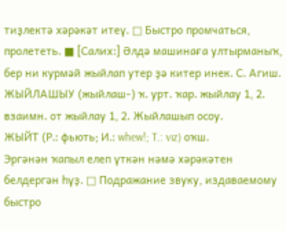тиҙлектә хәрәкәт итеү. □ Быстро промчаться, пролететь. ■ [Салих:] Әлдә машинаға ултырманыҡ, бер ни курмәй жыйлап утер ҙә китер инек. С. Агиш.
ЖЫЙЛАШЫУ (жыйлаш-) ҡ. урт. ҡар. жыйлау 1, 2. взаимн. от жыйлау 1, 2. Жыйлашып осоу.
ЖЫЙТ (Р.: фьють; И.: whew!; T.: vız) оҡш.
Эргәнән ҡапыл елеп үткән нәмә хәрәкәтен белдергән һүҙ. □ Подражание звуку, издаваемому быстро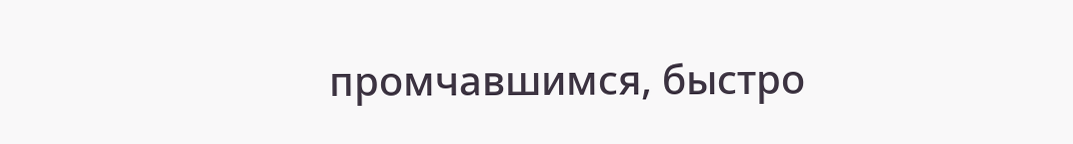промчавшимся, быстро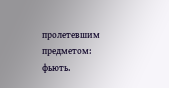пролетевшим предметом: фьють.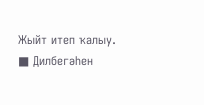Жыйт итеп ҡалыу. ■ Дилбегәһен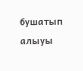бушатып алыуы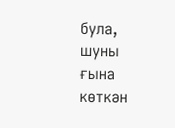була, шуны ғына көткән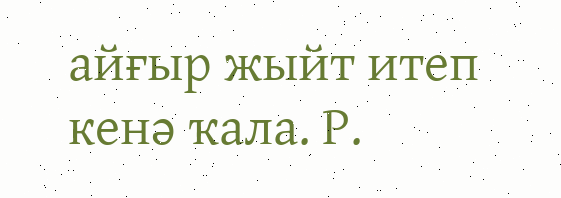айғыр жыйт итеп кенә ҡала. Р.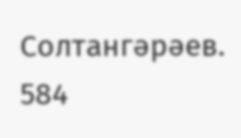Солтангәрәев.
584